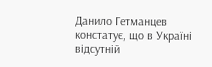Данило Гетманцев констатує, що в Україні відсутній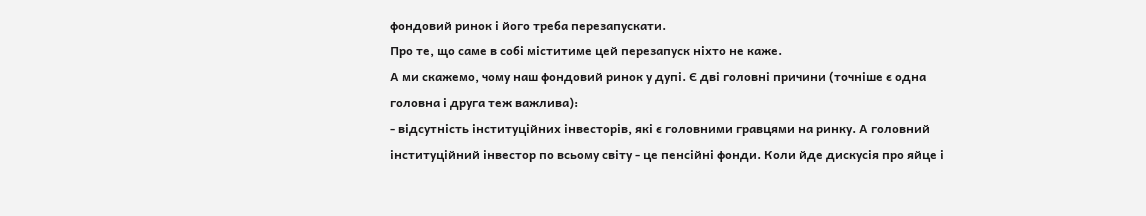фондовий ринок і його треба перезапускати.
Про те, що саме в собі міститиме цей перезапуск ніхто не каже.
А ми скажемо, чому наш фондовий ринок у дупі. Є дві головні причини (точніше є одна головна і друга теж важлива):
- відсутність інституційних інвесторів, які є головними гравцями на ринку. А головний інституційний інвестор по всьому світу - це пенсійні фонди. Коли йде дискусія про яйце і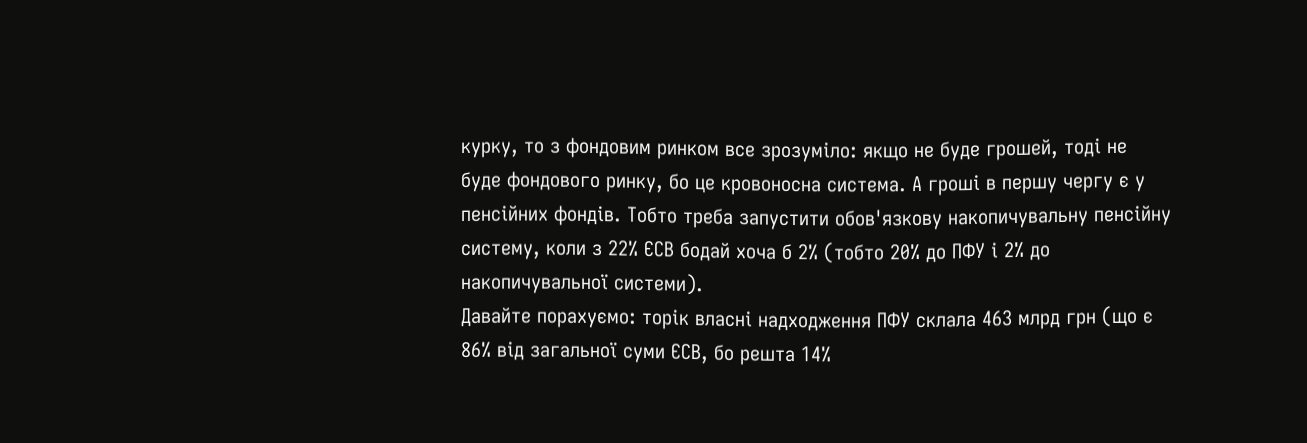курку, то з фондовим ринком все зрозуміло: якщо не буде грошей, тоді не буде фондового ринку, бо це кровоносна система. А гроші в першу чергу є у пенсійних фондів. Тобто треба запустити обов'язкову накопичувальну пенсійну систему, коли з 22% ЄСВ бодай хоча б 2% (тобто 20% до ПФУ і 2% до накопичувальної системи).
Давайте порахуємо: торік власні надходження ПФУ склала 463 млрд грн (що є 86% від загальної суми ЄСВ, бо решта 14%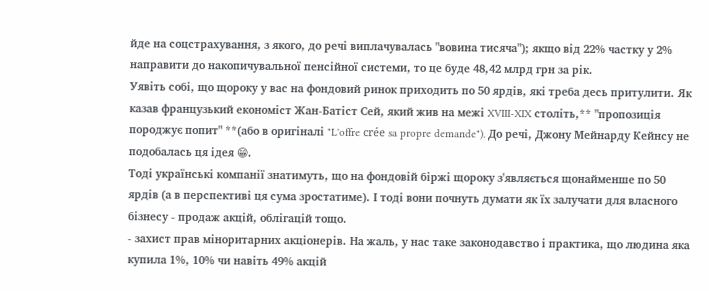йде на соцстрахування, з якого, до речі виплачувалась "вовина тисяча"); якщо від 22% частку у 2% направити до накопичувальної пенсійної системи, то це буде 48,42 млрд грн за рік.
Уявіть собі, що щороку у вас на фондовий ринок приходить по 50 ярдів, які треба десь притулити. Як казав французький економіст Жан-Батіст Сей, який жив на межі XVIII-XIX століть,** "пропозиція породжує попит" **(або в оригіналі "L'offre crée sa propre demande"). До речі, Джону Мейнарду Кейнсу не подобалась ця ідея 😁.
Тоді українські компанії знатимуть, що на фондовій біржі щороку з'являється щонайменше по 50 ярдів (а в перспективі ця сума зростатиме). І тоді вони почнуть думати як їх залучати для власного бізнесу - продаж акцій, облігацій тощо.
- захист прав міноритарних акціонерів. На жаль, у нас таке законодавство і практика, що людина яка купила 1%, 10% чи навіть 49% акцій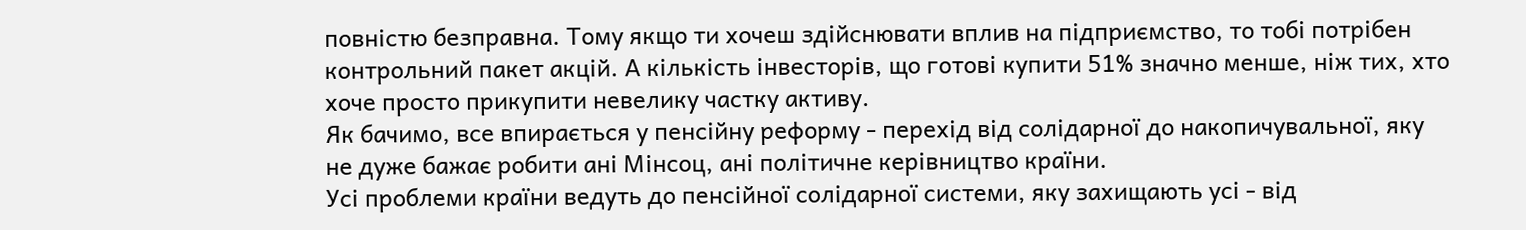повністю безправна. Тому якщо ти хочеш здійснювати вплив на підприємство, то тобі потрібен контрольний пакет акцій. А кількість інвесторів, що готові купити 51% значно менше, ніж тих, хто хоче просто прикупити невелику частку активу.
Як бачимо, все впирається у пенсійну реформу - перехід від солідарної до накопичувальної, яку не дуже бажає робити ані Мінсоц, ані політичне керівництво країни.
Усі проблеми країни ведуть до пенсійної солідарної системи, яку захищають усі - від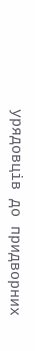урядовців до придворних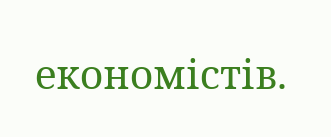економістів.